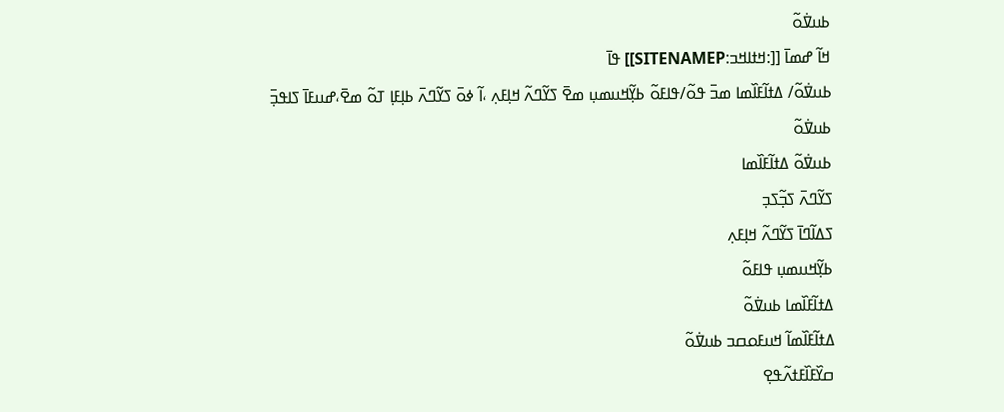ߕߎߜ߭ߋ߬
ߞߊ߬ ߝߘߊ߫ [[:ߞߙߊߞߏ:SITENAMEP]] ߟߊ߫
ߕߎߜ߭ߋ߬/ ߡߙߊ߬ߓߊ߰ߘߊ ߘߏ߫ ߟߋ߬/ߟߊߓߋ߬ ߕߌ߲߬ߞߎߘߎ߲ ߘߐ߫ ߖߌ߬ߣߍ߬ ߞߊ߲ߓߍ߲ ،ߊ߬ ߦߋ߫ ߖߌ߬ߣߍ߫ ߕߊ߲ߓߊ߲ ߠߋ߬ ߘߐ߫،ߝߎߓߊ߫ ߖߊߟߏ߲߫
ߕߎߜ߭ߋ߬
ߕߎߜ߭ߋ߬ ߡߙߊ߬ߓߊ߰ߘߊ
ߖߌ߬ߣߍ߫ ߖߏ߲߬ߖߏ߲
ߖߡߊ߬ߣߊ߫ ߖߌ߬ߣߍ߬ ߞߊ߲ߓߍ߲
ߕߌ߲߬ߞߎߘߎ߲ ߟߊߓߋ߬
ߡߙߊ߬ߓߊ߰ߘߊ ߕߎߜ߭ߋ߬
ߡߙߊ߬ߓߊ߰ߘߊ߬ ߞߎߓߋߛߏ ߕߎߜ߭ߋ߬
ߛߌ߰ߓߊ߰ߓߙߍ߬ߟߐ߲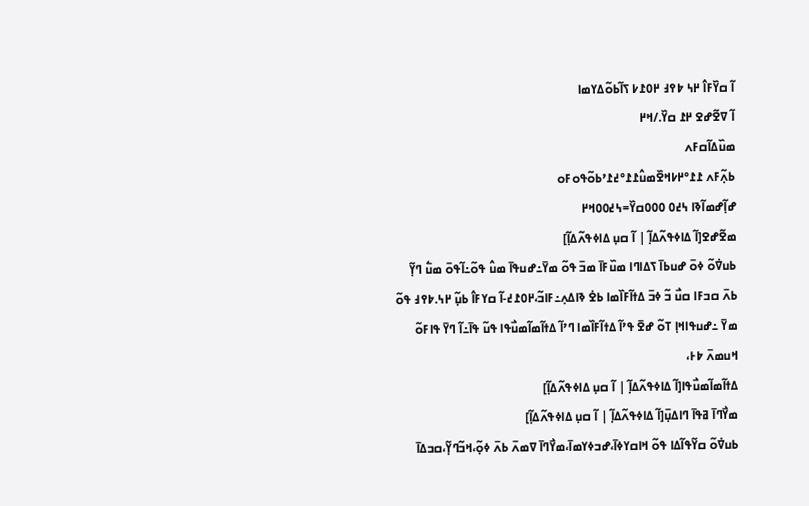ߊ߬ ߛߌ߰ߓߊ߮ ߂߆ ߈߉߃ ߂߀߁߇ ߖߊ߬ߕߋ߬ߡߌߘߊ
ߊ߬ ߜߐ߬ߝߐ ߂߁ ߛߌ߰./ߞ߂
ߘߎ߰ߡߊ߬ߛߓߍ
ߕߍ߲߬ߓߍ ߁߁°߂߇ߞߐ߰ߘߎ߮߁߁°߄߁ߴߕߋ߬ߟߋߓߋ
ߝߊ߲߬ߝߘߊ߬ߢߊ ߆߄߀ ߀߀߀ߛߌ߰=߆߄߀߀ߞ߂
ߘߐ߬ߝߐ[ߊ߬ ߡߊߦߟߍ߬ߡߊ߲߬ | ߊ߬ ߛߎ߲ ߡߊߦߟߍ߬ߡߊ߲߬]
ߕߎߜ߭ߋ߬ ߦߋ߫ ߝߎߕߊ߫ ߖߡߊߣߊ ߘߎ߰ߓߊ߫ ߘߏ߫ ߟߋ߬ ߘߌ߫߸ߝߎߟߊ߫ ߘߎ߮ ߟߋ߬߸ߊ߬ߟߋ߫ ߘߎ߱ ߣߌ߲߬ ߕߍ߫ ߛߏߓߊ ߛߎ߯ ߏ߬ ߦߏ߫ ߡߙߊ߬ߓߊ߰ߘߊ ߕߐ߭ ߢߊߡߍ߲߸ߓߊߏ߬،߂߀߁߄-ߊ߬ ߛߌߓߊ߮ ߕߎ߲߬ ߂߆.߈߉߃ ߟߋ߬ ߘߌ߫ ߸ߝߎߟߊߞߊ߲ ߠߋ߬ ߝߐ߫ ߟߴߊ߬ ߡߙߊ߬ߓߊ߰ߘߊ ߣߴߊ߬ ߡߙߊ߬ߘߊ߬ߘߎ߯ߟߊ ߟߎ߬ ߟߊ߫߸ߊ߬ ߣߌ߫ ߟߊߓߋ߬ ߞߎߘߍ߫ ߈߅،
ߡߙߊ߬ߘߊ߬ߘߎ߯ߟߊ[ߊ߬ ߡߊߦߟߍ߬ߡߊ߲߬ | ߊ߬ ߛߎ߲ ߡߊߦߟߍ߬ߡߊ߲߬]
ߘߌ߯ߣߊ߫ ߥߟߊ߫ ߣߊߡߎ߲߫[ߊ߬ ߡߊߦߟߍ߬ߡߊ߲߬ | ߊ߬ ߛߎ߲ ߡߊߦߟߍ߬ߡߊ߲߬]
ߕߎߜ߭ߋ߬ ߛߌ߬ߟߊ߬ߡߊ ߟߋ߬ ߞߊߛߌߦߊ߫،ߝߏߦߌߘߊ߫،ߘߌ߯ߣߊ߫ ߜߘߍ߫ ߕߍ߫ ߦߋ߲߬،ߞߏ߬ߣߌ߲߬،ߛߏߡߊ߫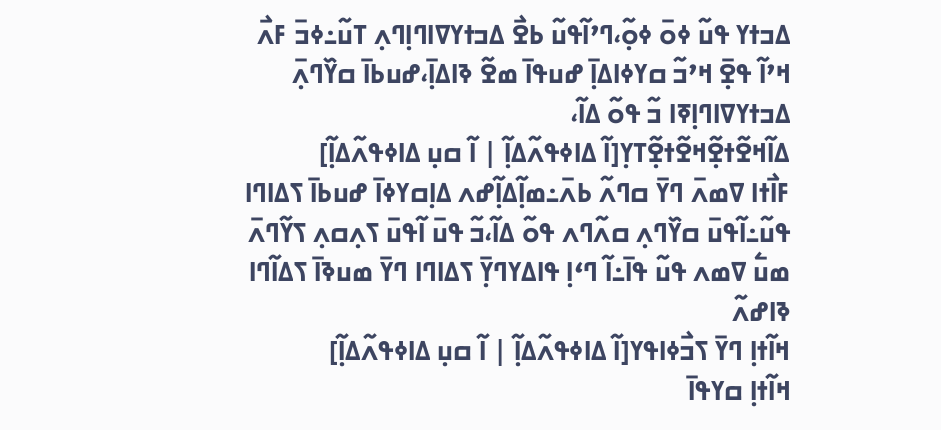ߡߏߙߌ ߟߎ߬ ߦߋ߫ ߦߋ߲߬،ߣߴߊ߬ߟߎ߬ ߕߐ߯ ߡߏߙߌߜߊߣߊ߲ߣߍ߲ ߠߎ߬߸ߦߏ߫ ߓߍ߯ ߞߴߊ߬ ߟߐ߲߫ ߞߴߏ߬ ߛߌߦߊߡߊ߲߫ ߝߎߟߊ߫ ߘߐ߬ ߢߊߡߊ߲߫،ߝߎߕߊ߫ ߛߌ߰ߣߍ߲߫ ߡߏߙߌߜߊߣߊ߲ߧߊ ߏ߬ ߟߋ߬ ߡߊ߬،
ߡߊ߬ߞߐ߬ߙߐ߲߬ߞߐ߬ߙߐ߲߬ߠߌ߲[ߊ߬ ߡߊߦߟߍ߬ߡߊ߲߬ | ߊ߬ ߛߎ߲ ߡߊߦߟߍ߬ߡߊ߲߬]
ߓߊ߯ߙߊ ߜߘߍ߫ ߣߌ߫ ߛߣߍ߬ ߕߍ߫߸ߘߊ߲߬ߡߊ߲߬ߝߍ ߡߊ߲ߛߌߦߊ߫ ߝߎߕߊ߫ ߖߡߊߣߊ ߟߎ߬߸ߊ߬ߟߎ߫ ߛߌ߰ߣߍ߲ ߛߍ߬ߣߍ ߟߋ߬ ߡߊ߬،ߏ߬ ߟߎ߫ ߊ߬ߟߎ߫ ߖߍ߲ߛߍ߲ ߖߌ߬ߣߍ߫ ߘߎ߱ ߜߘߍ ߟߎ߬ ߟߊ߫߸ߊ߬ ߣߵߊ߲ ߟߊߡߌߣߌ߲߫ ߖߡߊߣߊ ߣߌ߫ ߘߎߢߊ߫ ߖߡߊ߬ߣߊ ߢߊߝߍ߬
ߞߊ߬ߙߊ߲ ߣߌ߫ ߖߏ߯ߦߊߟߌ[ߊ߬ ߡߊߦߟߍ߬ߡߊ߲߬ | ߊ߬ ߛߎ߲ ߡߊߦߟߍ߬ߡߊ߲߬]
ߞߊ߬ߙߊ߲ ߛߌߟߊ߫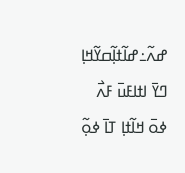ߝߍ߬߸ߝߊ߬ߙߊ߲߬ߛߌ߬ߞߊ߲ ߣߌ߫ ߊߙߊߓߎ߫ ߓߍ߯ ߦߋ߫ ߞߊ߬ߙߊ߲ ߠߊ߫ ߦߋ߲߬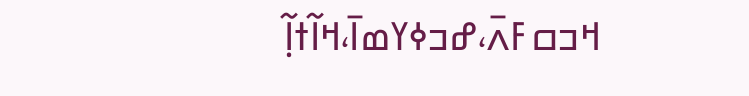ߞߏߛߓߍ߫،ߝߏߦߌߘߊ߫،ߞߊ߬ߙߊ߲߬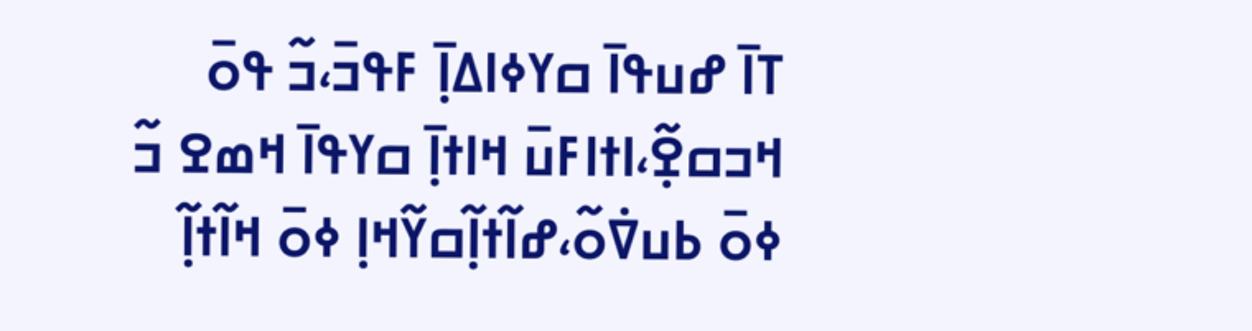ߠߊ߫ ߝߎߟߊ߫ ߛߌߦߊߡߊ߲߫ ߓߟߏ߫،ߏ߬ ߟߋ߫ ߞߏߛߐ߲߬،ߊߙߊߓߎ߫ ߞߊߙߊ߲߫ ߛߌߟߊ߫ ߞߘߐ ߏ߬ ߦߋ߫ ߕߎߜ߭ߋ߬،ߝߊ߬ߙߊ߲߬ߛߌ߬ߞߊ߲ ߦߋ߫ ߞߊ߬ߙߊ߲߬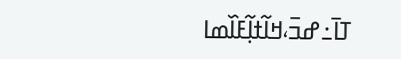ߠߊ߫߸ߝߏ߫،ߞߊ߬ߙߊ߲߬ߓߊ߰ߘߊ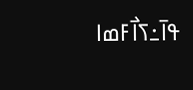ߟߊ߫߸ߖߊ߯ߓߘߊ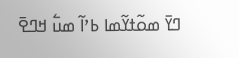ߣߌ߫ ߘߋ߬ߙߌ߬ߘߊ ߕߴߊ߬ ߘߎ߱ ߞߣߐ߫